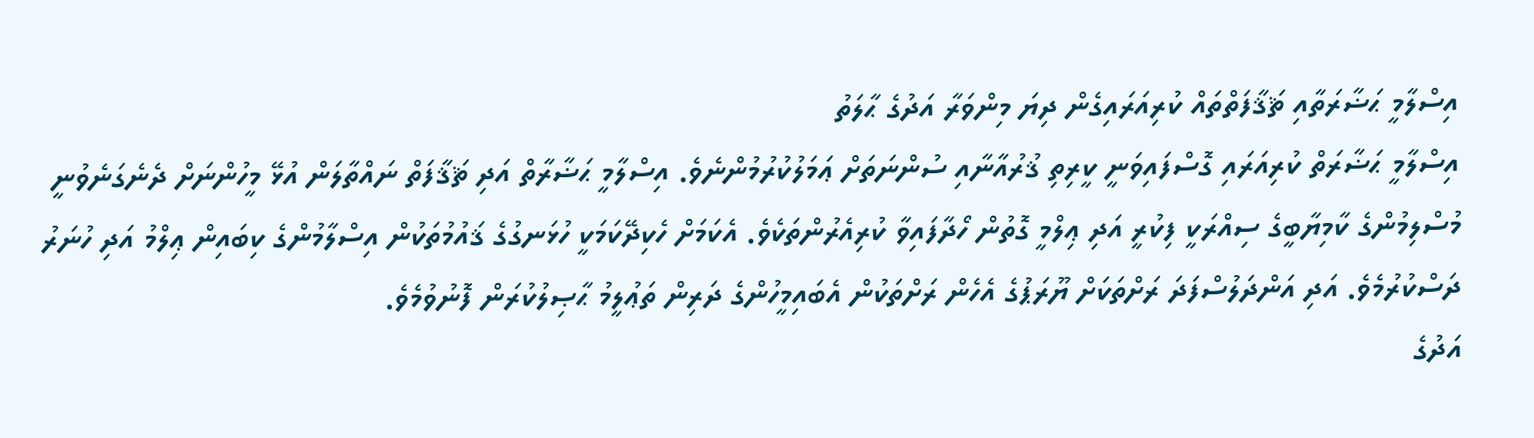އިސްލާމީ ޙަޟާރަތާއި ޘަޤާފަތްތައް ކުރިއަރައިގެން ދިޔަ މިންވަރާ އަދުގެ ޙާލަތު
އިސްލާމީ ޙަޟާރަތް ކުރިއަރައި ގޮސްފައިވަނީ ކީރިތި ޤުރުއާނާއި ސުންނަތަށް ޢަމަލުކުރުމުންނެވެ. އިސްލާމީ ޙަޟާރާތް އަދި ޘަޤާފަތް ނައްތާލަން އުޅޭ މީހުންނަށް ދެނެގަނެވުނީ މުސްލިމުންގެ ކާމިޔާބީގެ ސިއްރަކީ ފިކުރީ އަދި ޢިލްމީ ގޮތުން ހޯދާފައިވާ ކުރިއެރުންތަކެވެ. އެކަމަށް ހެކިދޭކަމަކީ ހުޅަނގުގެ ޤައުމުތަކުން އިސްލާމުންގެ ކިބައިން ޢިލްމު އަދި ހުނަރު ދަސްކުރުމެވެ. އަދި އަންދަލުސްފަދަ ރަށްތަކަށް ޔޫރަޕުގެ އެހެން ރަށްތަކުން އެބައިމީހުންގެ ދަރިން ތަޢުލީމު ޙާޞިލުކުރަން ފޮނުވުމެވެ.
އަދުގެ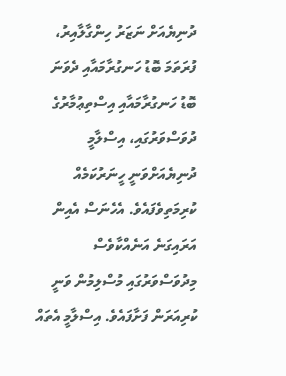ދުނިޔެއަށް ނަޒަރު ހިންގާލާއިރު، ފުރަތަމަ ބޮޑު ހަނގުރާމައާއި ދެވަނަ ބޮޑު ހަނގުރާމައާއި އިސްތިޢުމާރުގެ ދުވަސްވަރުގައި، އިސްލާމީ ދުނިޔެއަށްވަނީ ހީނަރުކަމެއް ކުރިމަތިވެފައެވެ. އެހެނަސް އެއިން އަރައިގަނެ އަނެއްކާވެސް މިދުވަސްވަރުގައި މުސްލިމުން ވަނީ ކުރިއަރަން ފަށާފައެވެ. އިސްލާމީ އެތައް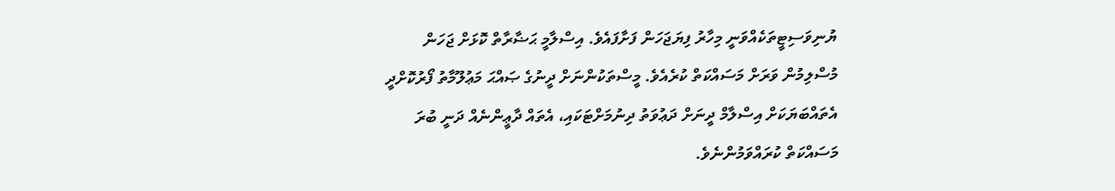ޔުނިވަސިޓީތަކެއްވަނީ މިހާރު ފިޔަޖަހަން ފަށާފައެވެ. އިސްލާމީ ޙަޟާރާތް ކޮޅަށް ޖަހަން މުސްލިމުން ވަރަށް މަސައްކަތް ކުރެއެވެ. މީސްތަކުންނަށް ދީނުގެ ޞައްޙަ މަޢުލޫމާތު ފޯރުކޮށްދީ އެތައްބަޔަކަށް އިސްލާމް ދީނަށް ދަޢުވަތު ދިނުމަށްޓަކައި، އެތައް ދާޢީންނެއް ދަނީ ބުރަ މަސައްކަތް ކުރައްވަމުންނެވެ.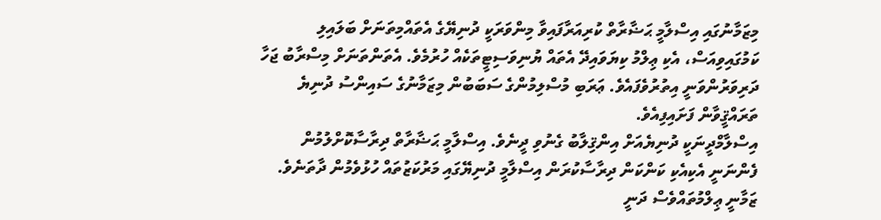މިޒަމާނުގައި އިސްލާމީ ޙަޟާރާތް ކުރިއަރާފައިވާ މިންވަރަކީ ދުނިޔޭގެ އެތައްމިތަނަށް ބަލައިލި ކަމުގައިވިއަސް، އެކި ޢިލްމު ކިޔަވައިދޭ އެތައް ޔުނިވަސިޓީތަކެއް ހުރުމެވެ. އެތަންތަނަށް މިސްރާބު ޖަހާ ދަރިވަރުންވަނީ އިތުރުވެފައެވެ. ޢަރަބި މުސްލިމުންގެ ސަބަބުން މިޒަމާނުގެ ސައިންސު ދުނިޔެ ތަރައްޤީވާން ފަށައިފިއެވެ.
އިސްލާމްދީނަކީ ދުނިޔެއަށް އިންޤިލާބު ގެނުވި ދީނެވެ. އިސްލާމީ ޙަޟާރާތް ދިރާސާކޮށްލުމުން ފެންނަނީ އެކިއެކި ކަންކަން ދިރާސާކުރަން އިސްލާމީ ދުނިޔޭގައި މަރުކަޒުތައް ހުޅުވެމުން ދާތަނެވެ. ޒަމާނީ ޢިލްމުތައްވެސް ދަނީ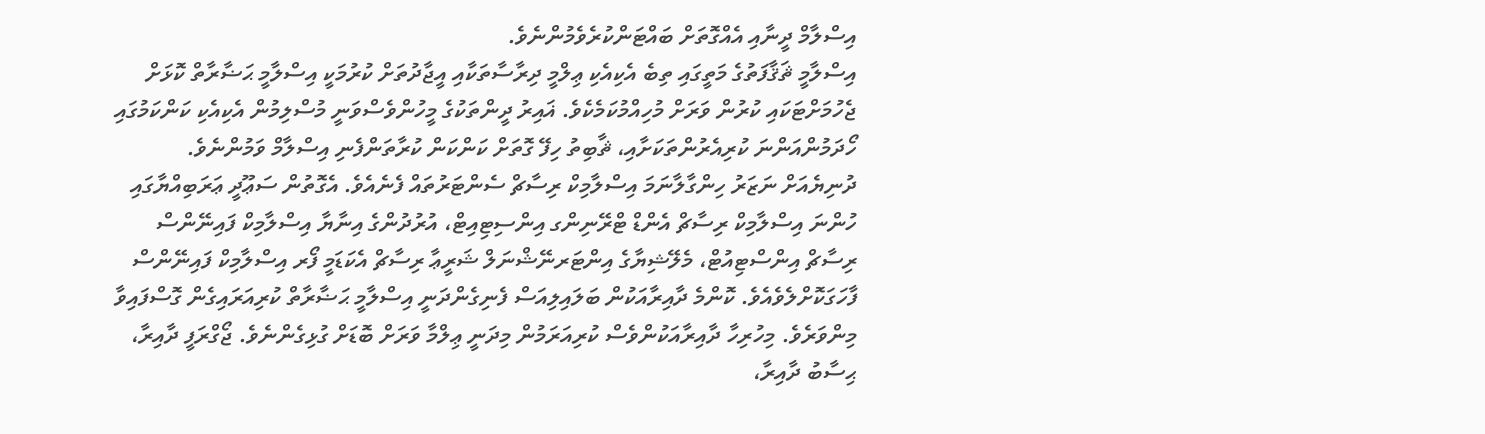އިސްލާމް ދީނާއި އެއްގޮތަށް ބައްޓަންކުރެވެމުންނެވެ.
އިސްލާމީ ޘަޤާފަތުގެ މަތީގައި ތިބެ އެކިއެކި ޢިލްމީ ދިރާސާތަކާއި އީޖާދުތަށް ކުރުމަކީ އިސްލާމީ ޙަޟާރާތް ކޮޅަށް ޖެހުމަށްޓަކައި ކުރުން ވަރަށް މުހިއްމުކަމެކެވެ. ޣައިރު ދީންތަކުގެ މީހުންވެސްވަނީ މުސްލިމުން އެކިއެކި ކަންކަމުގައި ހޯދަމުންއަންނަ ކުރިއެރުންތަކަށާއި، ޘާބިތު ހިފޭ ގޮތަށް ކަންކަން ކުރާތަންފެނި އިސްލާމް ވަމުންނެވެ.
ދުނިޔެއަށް ނަޒަރު ހިންގާލާނަމަ އިސްލާމިކް ރިސާޗް ސެންޓަރުތައް ފެނެއެވެ. އެގޮތުން ސަޢޫދީ ޢަރަބިއްޔާގައި ހުންނަ އިސްލާމިކް ރިސާޗް އެންޑް ޓްރޭނިންގ އިންސިޓިއިޓް، އުރުދުންގެ އިނާޔާ އިސްލާމިކް ފައިނޭންސް ރިސާޗް އިންސްޓިއުޓް، މެލޭޝިޔާގެ އިންޓަރނޭޝްނަލް ޝަރީޢާ ރިސާޗް އެކަޑަމީ ފޯރ އިސްލާމިކް ފައިނޭންސް ފާހަގަކޮށްލެވެއެވެ. ކޮންމެ ދާއިރާއަކުން ބަލައިލިއަސް ފެނިގެންދަނީ އިސްލާމީ ޙަޟާރާތް ކުރިއަރައިގެން ގޮސްފައިވާ މިންވަރެވެ. މިހުރިހާ ދާއިރާއަކުންވެސް ކުރިއަރަމުން މިދަނީ ޢިލްމާ ވަރަށް ބޮޑަށް ގުޅިގެންނެވެ. ޖޯގްރަފީ ދާއިރާ، ޙިސާބު ދާއިރާ،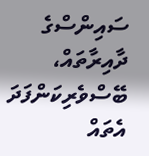ސައިންސްގެ ދާއިރާތައް، ބޭސްވެރިކަންފަދަ އެތައް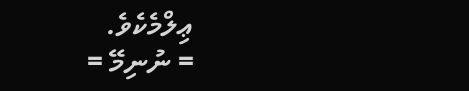ޢިލްމެކެވެ.
= ނުނިމޭ =